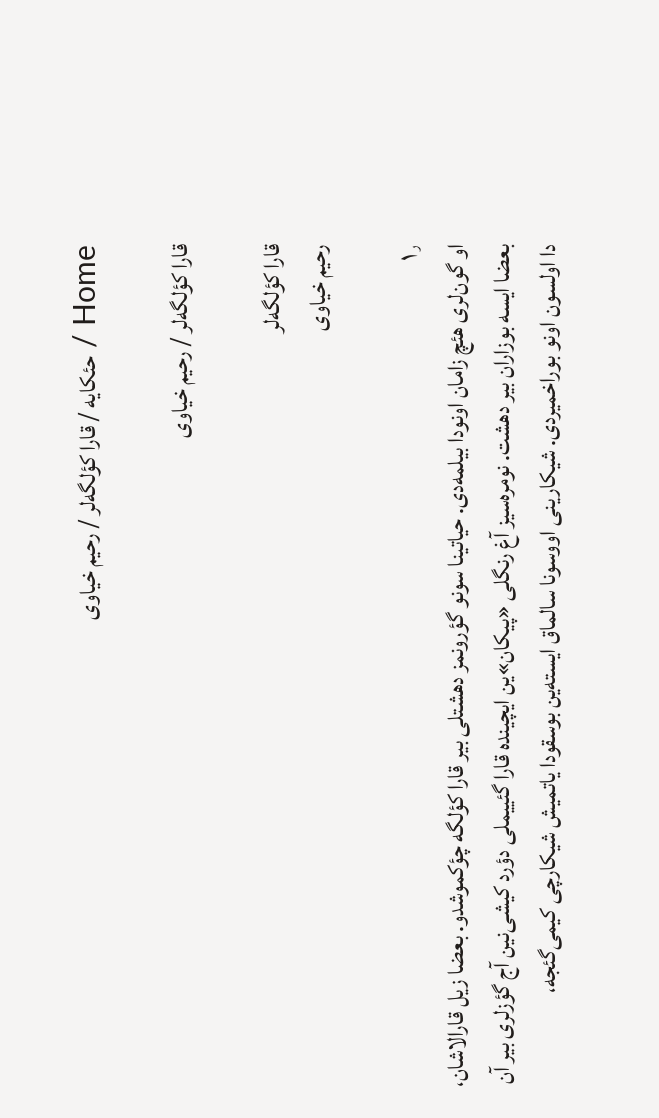Home / حئکایه / قارا کؤلگه‌لر / رحیم خیاوی

قارا کؤلگه‌لر / رحیم خیاوی

قارا کؤلگه‌لر
رحیم خیاوی

۱٫
او گون‌لری هئچ زامان اونودا بیلمه‌دی. حیاتینا سونو گؤرونمز دهشتلی بیر قارا کؤلگه چؤکموشدو. بعضا زیل قارالاشان، بعضا ایسه بوزاران بیر دهشت. نومره‌سیز آغ رنگلی «پیکان»ین ایچینده قارا گئییملی دؤرد کیشی‌نین آج گؤزلری بیر آن دا اولسون اونو بوراخمیردی. شیکارینی اووسونا سالماق ایسته‌ین بوسقودا یاتمیش شیکارچی کیمی‌گئجه،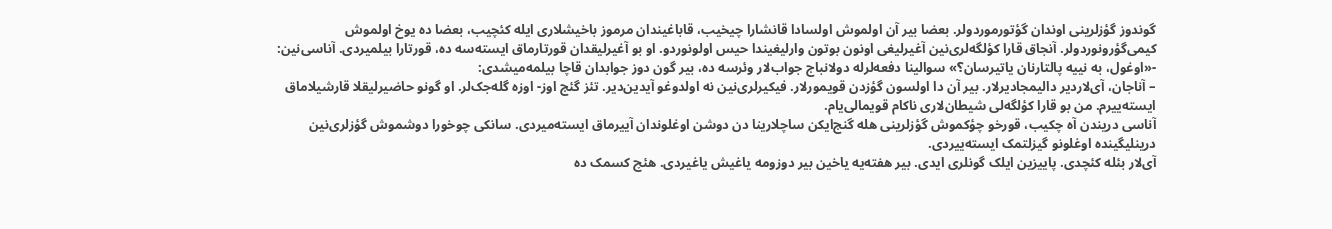گوندوز گؤزلرینی اوندان گؤتورموردولر. بعضا بیر آن اولموش اولسادا قانشارا چیخیب، قاباغیندان مرموز باخیشلاری ایله کئچیب، بعضا ده یوخ اولموش کیمی‌گؤرونوردولر. آنجاق قارا کؤلگه‌لری‌‌نین آغیرلیغی اونون بوتون وارلیغیندا حیس اولونوردو. او بو آغیرلیقدان قورتارماق ایسته‌سه ده، قورتارا بیلمیردی. آناسی‌نین: -«اوغول، به نییه پالتارنان یاتیرسان؟» سوالینا دفعه‌لرله دولانباج جواب‌لار وئرسه ده، بیر گون دوز جوابدان قاچا بیلمه‌میشدی:
– آناجان، آی‌لاردیر دالیمجادیرلار. بیر آن دا اولسون گؤزدن قویمورلار. فیکیرلری‌نین نه اولدوغو آیدین‌دیر. تئز گئج اوز- اوزه گله‌جک‌لر. او گونو حاضیرلیقلا قارشیلاماق ایسته‌ییرم. من بو قارا کؤلگه‌لی شیطان‌لاری ناکام قویمالی‌یام.
آناسی دریندن آه چکیب، قورخو چؤکموش گؤزلرینی هله گنج‌ایکن ساچلارینا دن دوشن اوغلوندان آییرماق ایسته‌میردی. سانکی چوخورا دوشموش گؤزلری‌نین درینلیگینده اوغلونو گیزلتمک ایسته‌ییردی.
آی‌لار بئله کئچدی. پاییزین ایلک گونلری ایدی. بیر هفته‌یه یاخین بیر دوزومه یاغیش یاغیردی. هئچ کسمک ده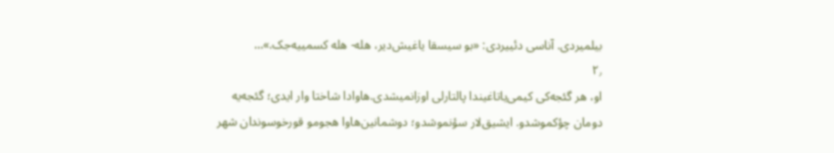بیلمیردی. آناسی دئییردی: «بو سیسقا یاغیش‌دیر، هله- هله کسمییه‌جک.»…
۲٫
او، هر گئجه‌کی کیمی‌یاتاغیندا پالتارلی اوزانمیشدی.هاوادا شاختا وار ایدی؛ گئجه‌یه دومان چؤکموشدو. ایشیق‌لار سؤنموشدو؛ دوشمانین‌هاوا هجومو قورخوسوندان شهر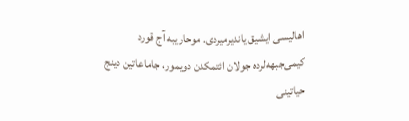اهالیسی ایشیق یاندیرمیردی. موحاریبه آج قورد کیمی‌جبهه‌لرده جولان ائتمکدن دویمور، جاماعاتین دینج حیاتینی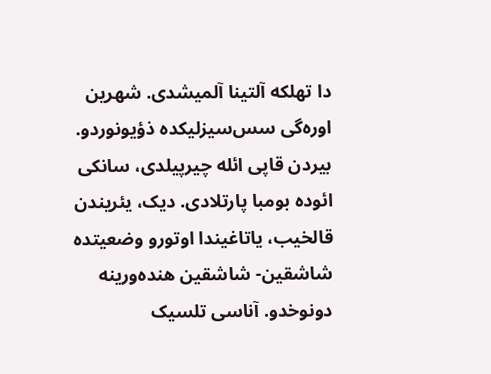دا تهلکه آلتینا آلمیشدی. شهرین اوره‌گی سس‌سیزلیکده ذؤیونوردو. بیردن قاپی ائله چیرپیلدی، سانکی ائوده بومبا پارتلادی. دیک، یئریندن قالخیب، یاتاغیندا اوتورو وضعیتده شاشقین- شاشقین هنده‌ورینه دونوخدو. آناسی تلسیک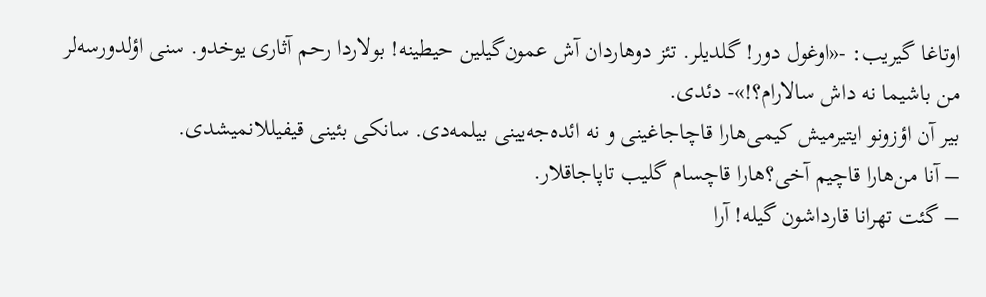اوتاغا گیریب: -«اوغول دور! گلدیلر. تئز دوهاردان آش عمون‌گیلین حیطینه! بولاردا رحم آثاری یوخدو. سنی اؤلدورسه‌لر من باشیما نه داش سالارام؟!»- دئدی.
بیر آن اؤزونو ایتیرمیش کیمی‌هارا قاچاجاغینی و نه ائده‌جه‌یینی بیلمه‌دی. سانکی بئینی قیفیللانمیشدی.
– آنا من‌هارا قاچیم آخی؟‌هارا قاچسام گلیب تاپاجاقلار.
– گئت تهرانا قارداشون گیله! آرا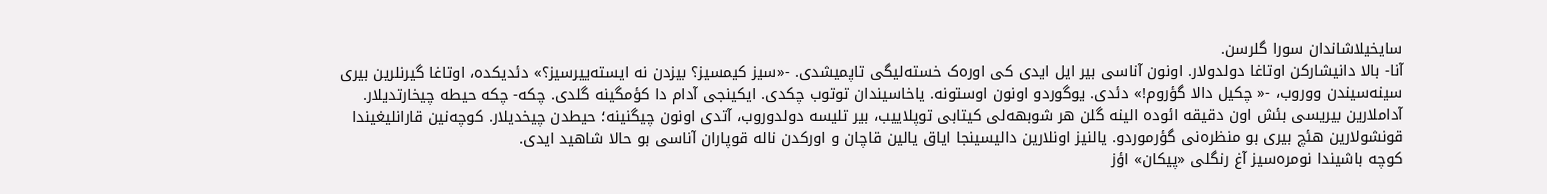سایخیلاشاندان سورا گلرسن.
آنا- بالا دانیشارکن اوتاغا دولدولار. اونون آناسی بیر ایل ایدی کی اوره‌ک خسته‌لیگی تاپمیشدی. -«سیز کیمسیز؟ بیزدن نه ایسته‌ییرسیز؟» دئدیکده، اوتاغا گیرنلرین بیری سینه‌سیندن ووروب، -« چکیل دالا گؤروم!» دئدی. یوگوردو اونون اوستونه. یاخاسیندان توتوب چکدی. ایکینجی آدام دا کؤمگینه گلدی. چکه- چکه حیطه چیخارتدیلار. آداملارین بیریسی بئش اون دقیقه ائوده الینه گلن هر شوبهه‌لی کیتابی توپلاییب، بیر تلیسه دولدوروب، آتدی اونون چیگنینه؛ حیطدن چیخدیلار. کوچه‌نین قارانلیغیندا قونشولارین هئچ بیری بو منظره‌نی گؤرموردو. یالنیز اونلارین دالیسینجا ایاق یالین قاچان و اورکدن ناله قوپاران آناسی بو حالا شاهید ایدی.
کوچه باشیندا نومره‌سیز آغ رنگلی «پیکان» اؤز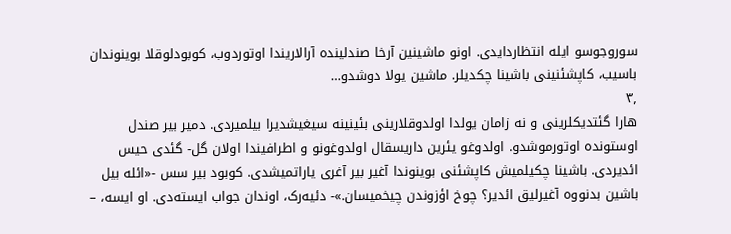سوروجوسو ایله انتظاردایدی. اونو ماشینین آرخا صندلینده آرالاریندا اوتوردوب، کوبودلوقلا بوینوندان باسیب، کاپشئنینی باشینا چکدیلر. ماشین یولا دوشدو…
۳٫
هارا گئتدیکلرینی و نه زامان یولدا اولدوقلارینی بئینینه سیغیشدیرا بیلمیردی. دمیر بیر صندل اوستونده اوتورموشدو. اولدوغو یئرین داریسقال اولدوغونو و اطرافیندا اولان گل- گئدی حیس ائدیردی. باشینا چکیلمیش کاپشئنی بوینوندا آغیر بیر آغری یاراتمیشدی. کوبود بیر سس -«ائله بیل باشین بدنووه آغیرلیق ائدیر؟ چوخ اؤزوندن چیخمیسان.»- دئیه‌رک، اوندان جواب ایسته‌دی. او ایسه، –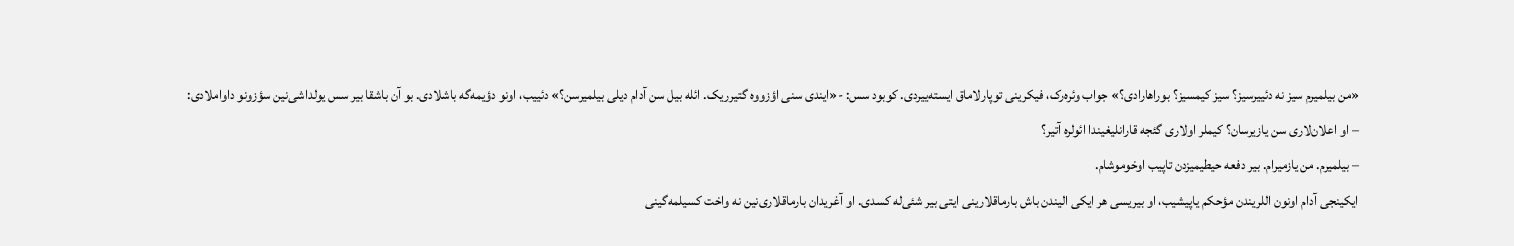«من بیلمیرم سیز نه دئییرسیز؟ سیز کیمسیز؟ بورا‌هارادی؟» جواب وئره‌رک، فیکرینی توپارلاماق ایسته‌ییردی. کوبود سس: -«ایندی سنی اؤزووه گتیرریک. ائله بیل سن آدام دیلی بیلمیرسن؟» دئییب، اونو دؤیمه‌گه باشلادی. بو آن باشقا بیر سس یولداشی‌نین سؤزونو داواملادی:
– او اعلان‌لاری سن یازیرسان؟ کیملر اولاری گئجه قارانلیغیندا ائولره آتیر؟
– بیلمیرم. من یازمیرام. بیر دفعه حیطیمیزدن تاپیب اوخوموشام.
ایکینجی آدام اونون اللریندن مؤحکم یاپیشیب، او بیریسی هر ایکی الیندن باش بارماقلارینی ایتی بیر شئی‌له کسدی. او آغریدان بارماقلاری‌نین نه واخت کسیلمه‌گینی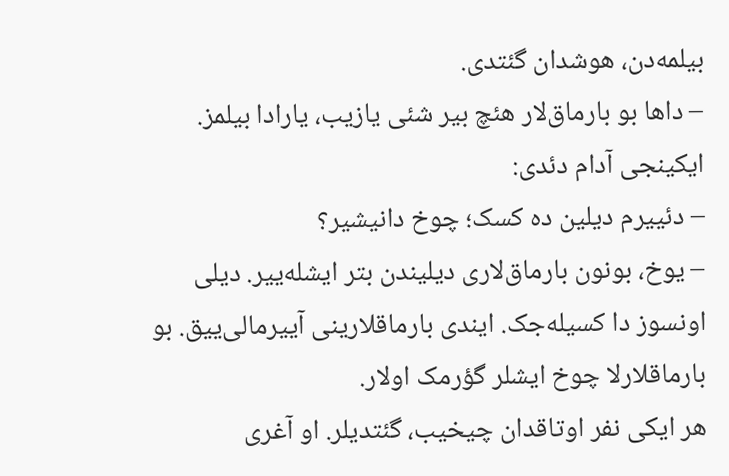بیلمه‌دن، هوشدان گئتدی.
– داها بو بارماق‌لار هئچ بیر شئی یازیب، یارادا بیلمز.
ایکینجی آدام دئدی:
– دئییرم دیلین ده کسک؛ چوخ دانیشیر؟
– یوخ، بونون بارماق‌لاری دیلیندن بتر ایشله‌ییر. دیلی اونسوز دا کسیله‌جک. ایندی بارماقلارینی آییرمالی‌ییق. بو بارماقلارلا چوخ ایشلر گؤرمک اولار.
هر ایکی نفر اوتاقدان چیخیب، گئتدیلر. او آغری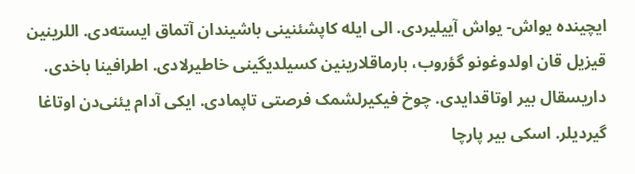ایچینده یواش- یواش آییلیردی. الی ایله کاپشئنینی باشیندان آتماق ایسته‌دی. اللرینین قیزیل قان اولدوغونو گؤروب، بارماقلارینین کسیلدیگینی خاطیرلادی. اطرافینا باخدی. داریسقال بیر اوتاقدایدی. چوخ فیکیرلشمک فرصتی تاپمادی. ایکی آدام یئنی‌دن اوتاغا گیردیلر. اسکی بیر پارچا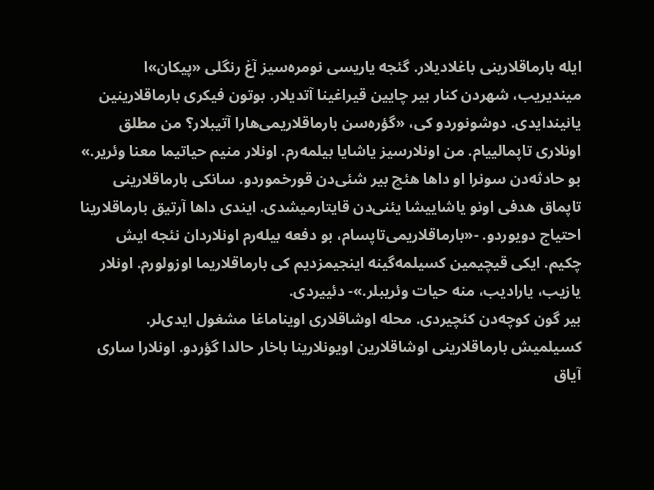ایله بارماقلارینی باغلادیلار. گئجه یاریسی نومره‌سیز آغ رنگلی «پیکان»ا میندیریب، شهردن کنار بیر چایین قیراغینا آتدیلار. بوتون فیکری بارماقلارینین یانیندایدی. دوشونوردو کی، «گؤره‌سن بارماقلاریمی‌هارا آتیبلار؟ من مطلق اونلاری تاپمالییام. من اونلارسیز یاشایا بیلمه‌رم. اونلار منیم حیاتیما معنا وئریر.»
بو حادثه‌دن سونرا او داها هئچ بیر شئی‌دن قورخموردو. سانکی بارماقلارینی تاپماق هدفی اونو یاشاییشا یئنی‌دن قایتارمیشدی. ایندی داها آرتیق بارماقلارینا احتیاج دویوردو. -«بارماقلاریمی‌تاپسام، بو دفعه بیله‌رم اونلاردان نئجه ایش چکیم. ایکی قیچیمین کسیلمه‌گینه اینجیمزدیم کی بارماقلاریما اوزولورم. اونلار یازیب، یارادیب، منه حیات وئریبلر.»- دئییردی.
بیر گون کوچه‌دن کئچیردی. محله اوشاقلاری اویناماغا مشغول ایدی‌لر. کسیلمیش بارماقلارینی اوشاقلارین اویونلارینا باخار حالدا گؤردو. اونلارا ساری آیاق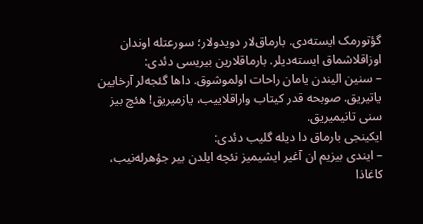گؤتورمک ایسته‌دی. بارماق‌لار دویدولار؛ سورعتله اوندان اوزاقلاشماق ایسته‌دیلر. بارماقلارین بیریسی دئدی:
– سنین الیندن یامان راحات اولموشوق. داها گئجه‌لر آرخایین یاتیریق. صوبحه قدر کیتاب واراقلاییب، یازمیریق! هئچ بیز سنی تانیمیریق.
ایکینجی بارماق دا دیله گلیب دئدی:
– ایندی بیزیم ان آغیر ایشیمیز نئچه ایلدن بیر جؤهرله‌نیب، کاغاذا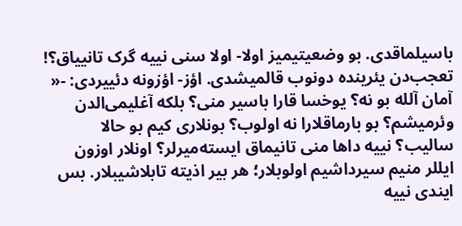باسیلماقدی. بو وضعیتیمیز اولا- اولا سنی نییه گرک تانییاق؟!
تعجب‌دن یئرینده دونوب قالمیشدی. اؤز- اؤزونه دئییردی: -« آمان آلله بو نه؟ یوخسا قارا باسیر منی؟ بلکه آغلیمی‌الدن وئرمیشم؟ بو بارماقلارا نه اولوب؟ بونلاری کیم بو حالا سالیب؟ نییه داها منی تانیماق ایسته‌میرلر؟ اونلار اوزون ایللر منیم سیرداشیم اولوبلار؛ هر بیر اذیته تابلاشیبلار. بس ایندی نییه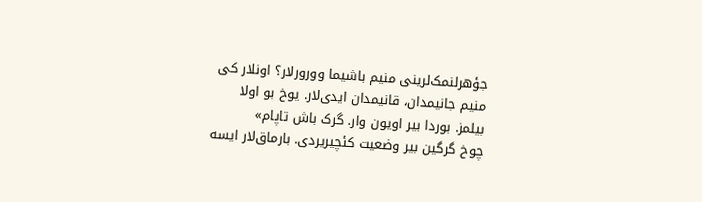جؤهرلنمک‌لرینی منیم باشیما وورورلار؟ اونلار کی منیم جانیمدان، قانیمدان ایدی‌لار. یوخ بو اولا بیلمز. بوردا بیر اویون وار. گرک باش تاپام»
چوخ گرگین بیر وضعیت کئچیریردی. بارماق‌لار ایسه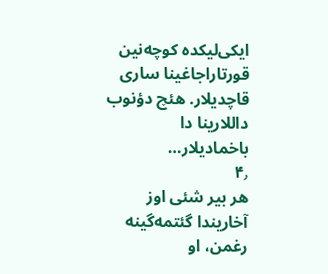ایکی‌لیکده کوچه‌نین قورتاراجاغینا ساری قاچدیلار. هئچ دؤنوب داللارینا دا باخمادیلار…
۴٫
هر بیر شئی اوز آخاریندا گئتمه‌گینه رغمن، او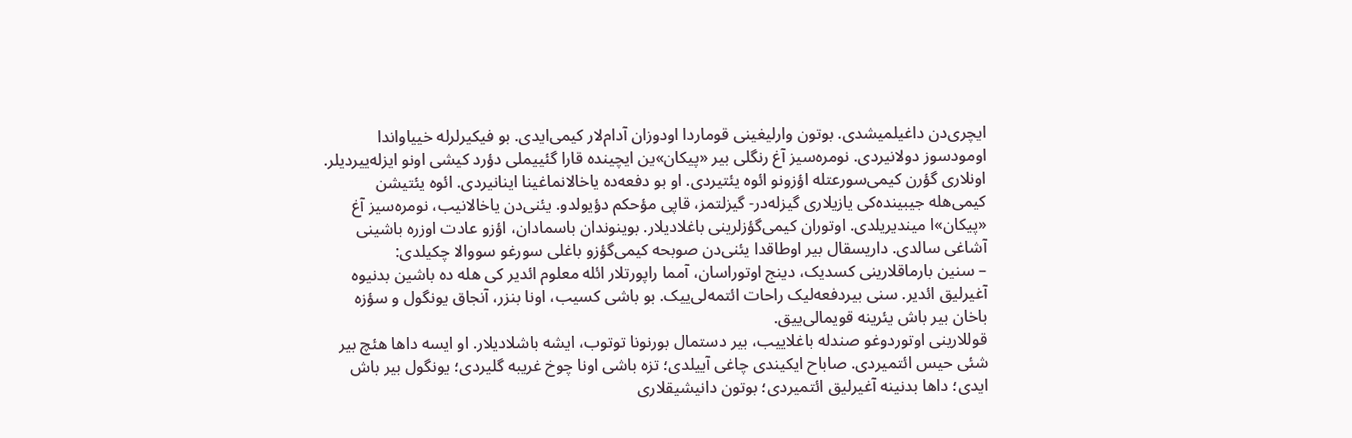ایچری‌دن داغیلمیشدی. بوتون وارلیغینی قوماردا اودوزان آدام‌لار کیمی‌ایدی. بو فیکیرلرله خییاواندا اومودسوز دولانیردی. نومره‌سیز آغ رنگلی بیر «پیکان»ین ایچینده قارا گئییملی دؤرد کیشی‌ اونو ایزله‌ییردیلر. اونلاری گؤرن کیمی‌سورعتله اؤزونو ائوه یئتیردی. او بو دفعه‌ده یاخالانماغینا اینانیردی. ائوه یئتیشن کیمی‌هله جیبینده‌کی یازیلاری گیزله‌در- گیزلتمز، قاپی مؤحکم دؤیولدو. یئنی‌دن یاخالانیب، نومره‌سیز آغ «پیکان»ا میندیریلدی. اوتوران کیمی‌گؤزلرینی باغلادیلار. بوینوندان باسمادان، اؤزو عادت اوزره باشینی آشاغی سالدی. داریسقال بیر اوطاقدا یئنی‌دن صوبحه کیمی‌گؤزو باغلی سورغو سووالا چکیلدی:
– سنین بارماقلارینی کسدیک، دینج اوتوراسان، آمما راپورتلار ائله معلوم ائدیر کی هله ده باشین بدنیوه آغیرلیق ائدیر. سنی بیردفعه‌لیک راحات ائتمه‌لی‌ییک. بو باشی کسیب، اونا بنزر، آنجاق یونگول و سؤزه باخان بیر باش یئرینه قویمالی‌ییق.
قوللارینی اوتوردوغو صندله باغلاییب، بیر دستمال بورنونا توتوب، ایشه باشلادیلار. او ایسه داها هئچ بیر شئی حیس ائتمیردی. صاباح ایکیندی چاغی آییلدی؛ تزه باشی اونا چوخ غریبه گلیردی؛ یونگول بیر باش ایدی؛ داها بدنینه آغیرلیق ائتمیردی؛ بوتون دانیشیقلاری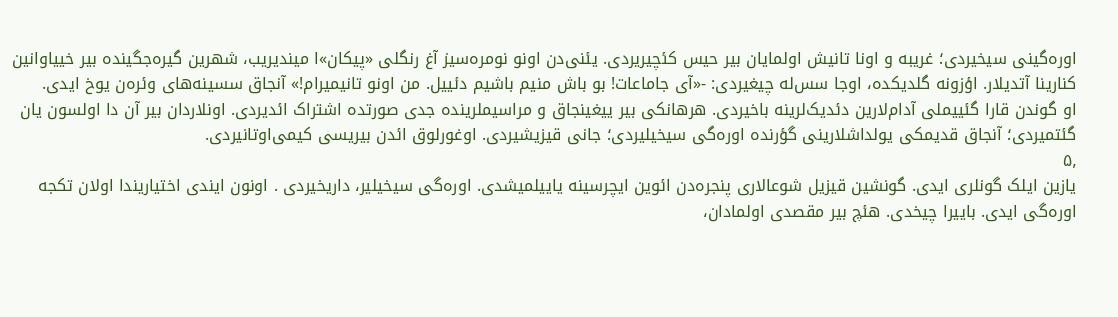اوره‌گینی سیخیردی؛ غریبه‌ و اونا تانیش اولمایان بیر حیس‌ کئچیریردی. یئنی‌دن اونو نومره‌سیز آغ رنگلی «پیکان»ا میندیریب، شهرین گیره‌جگینده بیر خییاوانین کنارینا آتدیلار. اؤزونه گلدیکده، اوجا سس‌له چیغیردی: -«آی جاماعات! بو باش منیم باشیم دئییل. من اونو تانیمیرام!» آنجاق سسینه‌های وئره‌ن یوخ ایدی.
او گوندن قارا گئییملی آدام‌لارین دئدیک‌لرینه باخیردی. هر‌هانکی بیر ییغینجاق و مراسیملرینده جدی صورتده اشتراک ائدیردی. اونلاردان بیر آن دا اولسون یان گئتمیردی؛ آنجاق قدیمکی یولداشلارینی گؤرنده اوره‌گی سیخیلیردی؛ جانی قیزیشیردی. اوغورلوق ائدن بیریسی کیمی‌اوتانیردی.
۵٫
یازین ایلک گونلری ایدی. گونشین قیزیل شوعالاری پنجره‌دن ائوین ایچرسینه یاییلمیشدی. اوره‌گی سیخیلیر، داریخیردی . اونون ایندی اختیاریندا اولان تکجه اوره‌گی ایدی. باییرا چیخدی. هئچ بیر مقصدی اولمادان،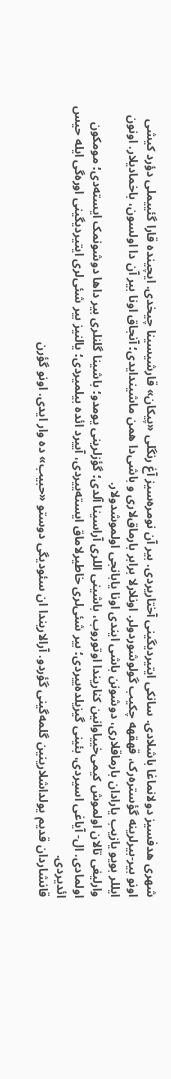شهری هدفسیز دولانماغا باشلادی. سانکی ایتیردیگینی آختاریردی. بیر آن نومره‌سیز آغ رنگلی «پیکان» قارشیسینا چیخدی. ایچینده قارا گئییملی دؤرد کیشی اونو بیر-بیرلرینه گؤستره‌رک، قهقهه چکیب گولوشوردولر. اونلارلا برابر بارماق‌لاری و باشی‌دا همن ماشیندایدی؛ آنجاق اونا بیر آن دا اولسون، باخمادیلار. اونون ایللر بویو یازیب یارادان بارماقلاری، دوشونن باشی ایندی اونا یابانجی اولموشدولار.
وارلیغی تالان اولموش کیمی‌خییاوانین کناریندا اوتوروب، باشینی اللری آراسینا آلدی؛ گؤزلرینی یومدو؛ باشینا گلنلری بیر داها دوشونمک ایسته‌دی؛ مومکون اولمادی. ال- آیاغی اسیردی، بئینی گیزیلده‌ییردی؛ بیر شئی‌لری خاطیرلاماق ایسته‌ییردی، آییرد ائده بیلمیردی؛ یالنیز بیر شئی‌لری ایتیردیگینی اوره‌گی ایله حیس ائدیردی.
قانشاردان قدیم یولداشلارینین گلمه‌گینی گؤردو. آرالاریندا ان سئودیگی دوستو «حبیب» ده وار ایدی. اونو گؤرن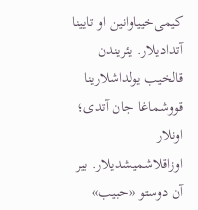کیمی‌خییاوانین او تایینا آتدادیلار. یئریندن قالخیب یولداشلارینا قووشماغا جان آتدی؛ اونلار اوزاقلاشمیشدیلار. بیر آن دوستو «حبیب»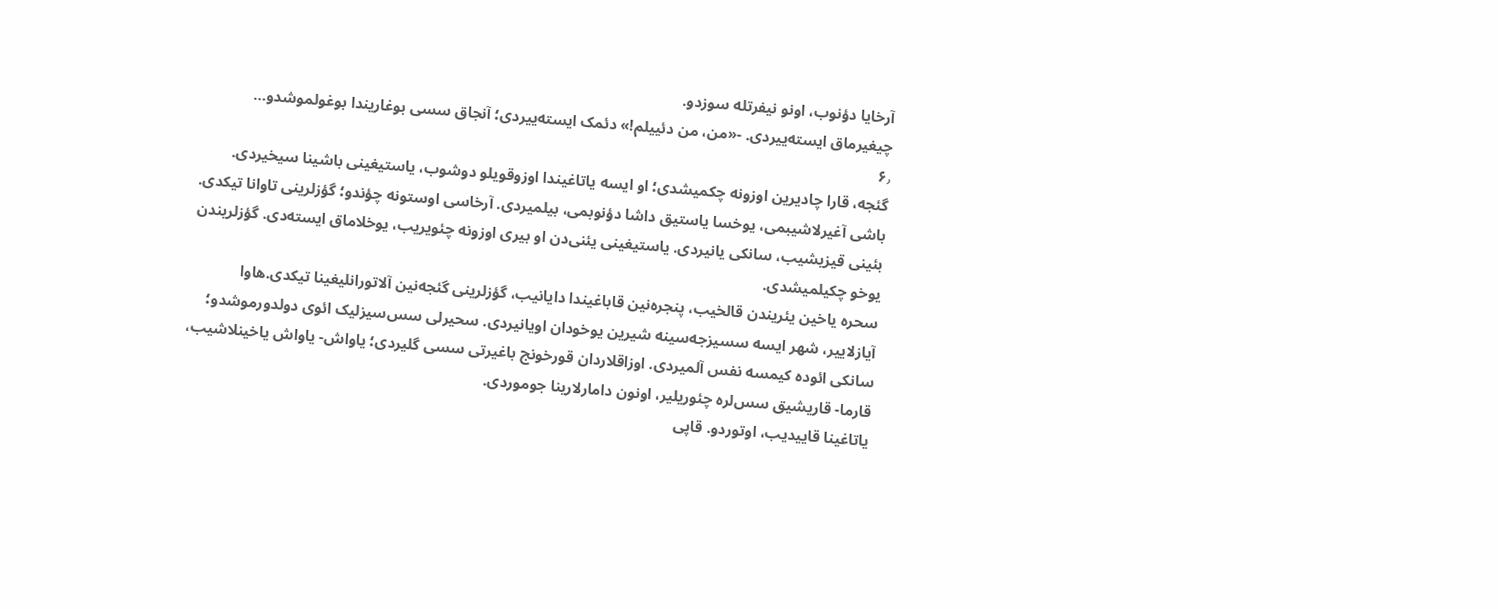آرخایا دؤنوب، اونو نیفرتله سوزدو.
چیغیرماق ایسته‌ییردی. -«من، من دئییلم!» دئمک ایسته‌ییردی؛ آنجاق سسی بوغاریندا بوغولموشدو…
۶٫
گئجه، قارا چادیرین اوزونه چکمیشدی؛ او ایسه یاتاغیندا اوزوقویلو دوشوب، یاستیغینی باشینا سیخیردی. باشی آغیرلاشیبمی، یوخسا یاستیق داشا دؤنوبمی، بیلمیردی. آرخاسی اوستونه چؤندو؛ گؤزلرینی تاوانا تیکدی. بئینی قیزیشیب، سانکی یانیردی. یاستیغینی یئنی‌دن او بیری اوزونه چئویریب، یوخلاماق ایسته‌دی. گؤزلریندن یوخو چکیلمیشدی.
سحره یاخین یئریندن قالخیب، پنجره‌نین قاباغیندا دایانیب، گؤزلرینی گئجه‌نین آلاتورانلیغینا تیکدی.هاوا آیازلاییر، شهر ایسه سسیزجه‌سینه شیرین یوخودان اویانیردی. سحیرلی سس‌سیزلیک ائوی دولدورموشدو؛ سانکی ائوده کیمسه نفس آلمیردی. اوزاقلاردان قورخونج باغیرتی سسی گلیردی؛ یاواش- یاواش یاخینلاشیب، قارما- قاریشیق سس‌لره چئوریلیر، اونون دامارلارینا جوموردی.
یاتاغینا قاییدیب، اوتوردو. قاپی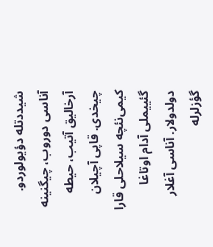شیددتله دؤیولوردو. آناسی دوروب، چیگنینه آرخالیق آتیب، حیطه چیخدی. قاپی آچیلان کیمی‌نئچه سیلاحلی قارا گئییملی آدام اوتاغا دولدولار. آناسی آغلار گؤزلرله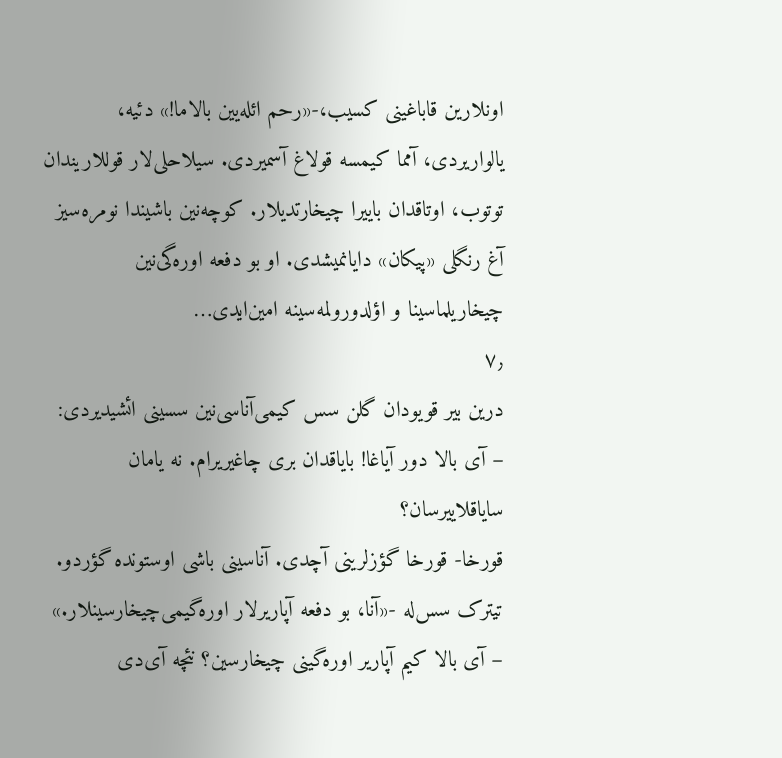اونلارین قاباغینی کسیب،-«رحم ائله‌یین بالاما!» دئیه، یالواریردی، آمما کیمسه قولاغ آسمیردی. سیلاحلی‌لار قوللاریندان توتوب، اوتاقدان باییرا چیخارتدیلار. کوچه‌نین باشیندا نومره‌سیز آغ رنگلی «پیکان» دایانمیشدی. او بو دفعه اوره‌گی‌نین چیخاریلماسینا و اؤلدورولمه‌سینه امین‌ایدی…
۷٫
درین بیر قویودان گلن سس کیمی‌آناسی‌نین سسینی ائشیدیردی:
– آی بالا دور آیاغا! بایاقدان بری چاغیریرام. نه یامان سایاقلاییرسان؟
قورخا- قورخا گؤزلرینی آچدی. آناسینی باشی اوستونده گؤردو. تیترک سس‌له -«آنا، بو دفعه آپاریرلار اوره‌گیمی‌چیخارسینلار.»
– آی بالا کیم آپاریر اوره‌گینی چیخارسین؟ نئچه آی‌دی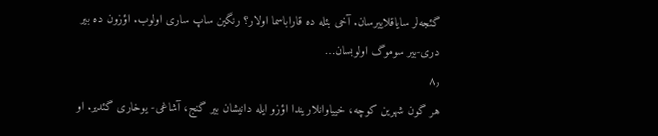گئجه‌لر سایاقلاییرسان. آخی بئله ده قاراباسما اولار؟ رنگین ساپ ساری اولوب. اؤزون ده بیر دری-بیر سوموگ اولوبسان…
۸٫
هر گون شهرین کوچه، خییاوانلاریندا اؤزو ایله دانیشان بیر گنج، آشاغی- یوخاری گئدیر. او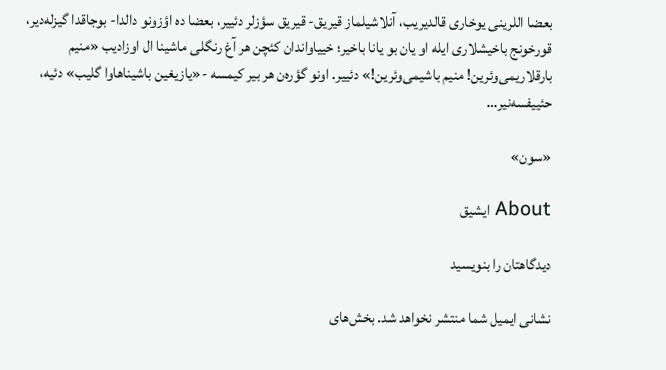بعضا اللرینی یوخاری قالدیریب، آنلاشیلماز قیریق- قیریق سؤزلر دئییر، بعضا ده اؤزونو دالدا- بوجاقدا گیزله‌دیر، قورخونج باخیشلاری ایله او یان بو یانا باخیر؛ خییاواندان کئچن هر آغ رنگلی ماشینا ال اوزادیب «منیم بارقلاریمی‌وئرین! منیم باشیمی‌وئرین!» دئییر. اونو گؤره‌ن هر بیر کیمسه -«یازیغین باشینا‌هاوا گلیب» دئیه، حئییفسه‌نیر…

«سون»

About ایشیق

دیدگاهتان را بنویسید

نشانی ایمیل شما منتشر نخواهد شد. بخش‌های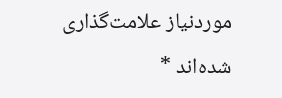موردنیاز علامت‌گذاری شده‌اند *